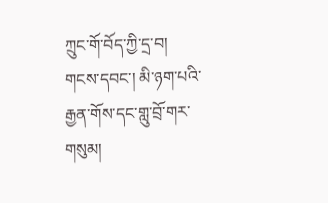ཀྲུང་གོ་བོད་ཀྱི་དྲ་བ།
གངས་དབང་། མི་ཉག་པའི་རྒྱན་གོས་དང་གླུ་བྲོ་གར་གསུམ།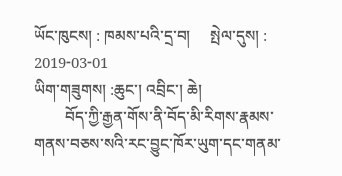ཡོང་ཁུངས། : ཁམས་པའི་དྲ་བ།     སྤེལ་དུས། : 2019-03-01
ཡིག་གཟུགས། :ཆུང་། འབྲིང་། ཆེ།
        བོད་ཀྱི་རྒྱན་གོས་ནི་བོད་མི་རིགས་རྣམས་གནས་བཅས་སའི་རང་བྱུང་ཁོར་ཡུག་དང་གནམ་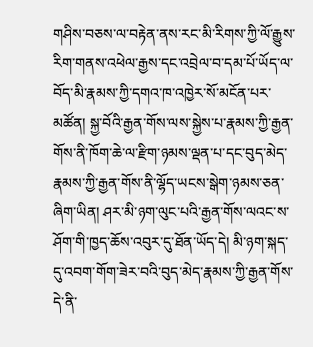གཤིས་བཅས་ལ་བརྟེན་ནས་རང་མི་རིགས་ཀྱི་ལོ་རྒྱུས་རིག་གནས་འཕེལ་རྒྱས་དང་འབྲེལ་བ་དམ་པོ་ཡོད་ལ་བོད་མི་རྣམས་ཀྱི་དགའ་ཁ་འཁྱེར་སོ་མངོན་པར་མཚོན། སྐྱ་བོའི་རྒྱན་གོས་ལས་སྐྱེས་པ་རྣམས་ཀྱི་རྒྱན་གོས་ནི་ཁོག་ཆེ་ལ་རྫིག་ཉམས་ལྡན་པ་དང་བུད་མེད་རྣམས་ཀྱི་རྒྱན་གོས་ནི་ལྷོད་ཡངས་སྒེག་ཉམས་ཅན་ཞིག་ཡིན། ཤར་མི་ཉག་ལུང་པའི་རྒྱན་གོས་ལའང་ས་ཤོག་གི་ཁྱད་ཆོས་འབུར་དུ་ཐོན་ཡོད་དེ། མི་ཉག་སྐད་དུ་འབག་གོག་ཟེར་བའི་བུད་མེད་རྣམས་ཀྱི་རྒྱན་གོས་དེ་ནི་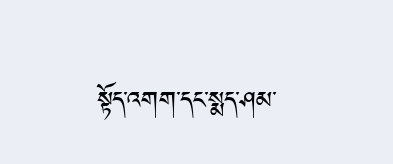སྟོད་འགག་དང་སྨད་ཤམ་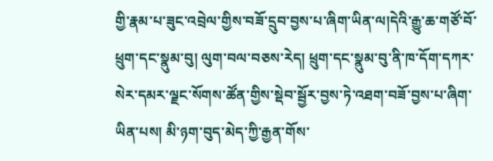གྱི་རྣམ་པ་ཟུང་འབྲེལ་གྱིས་བཟོ་དྲུབ་བྱས་པ་ཞིག་ཡིན་ལ།དེའི་རྒྱུ་ཆ་གཙོ་བོ་ཕྲུག་དང་སྣུམ་བུ། ལུག་བལ་བཅས་རེད། ཕྲུག་དང་སྣུམ་བུ་ནི་ཁ་དོག་དཀར་སེར་དམར་ལྗང་སོགས་ཚོན་གྱིས་སྡེབ་སྦྱོར་བྱས་ཏེ་འཐག་བཟོ་བྱས་པ་ཞིག་ཡིན་པས། མི་ཉག་བུད་མེད་ཀྱི་རྒྱན་གོས་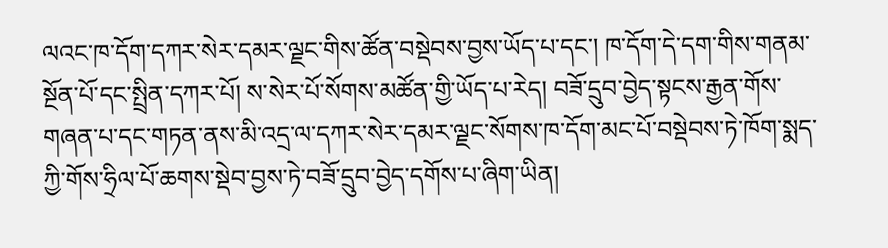ལའང་ཁ་དོག་དཀར་སེར་དམར་ལྗང་གིས་ཚོན་བསྡེབས་བྱས་ཡོད་པ་དང་། ཁ་དོག་དེ་དག་གིས་གནམ་སྔོན་པོ་དང་སྤྲིན་དཀར་པོ། ས་སེར་པོ་སོགས་མཚོན་གྱི་ཡོད་པ་རེད། བཟོ་དྲུབ་བྱེད་སྟངས་རྒྱན་གོས་གཞན་པ་དང་གཏན་ནས་མི་འདྲ་ལ་དཀར་སེར་དམར་ལྗང་སོགས་ཁ་དོག་མང་པོ་བསྡེབས་ཏེ་ཁོག་སྨད་ཀྱི་གོས་ཧྲིལ་པོ་ཆགས་སྡེབ་བྱས་ཏེ་བཟོ་དྲུབ་བྱེད་དགོས་པ་ཞིག་ཡིན།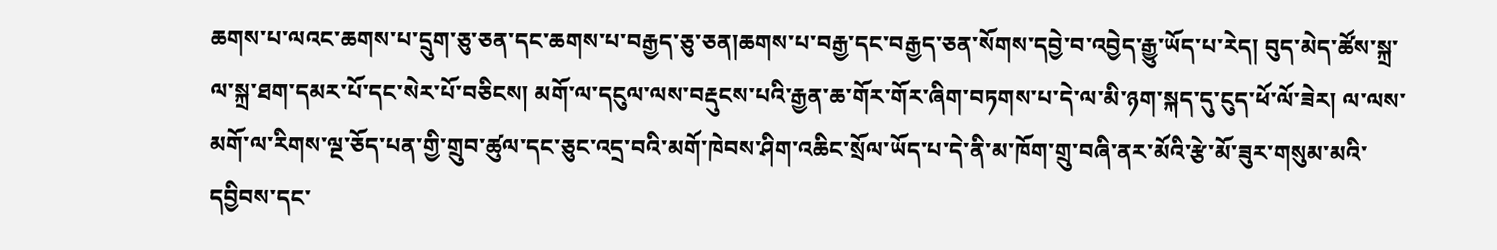ཆགས་པ་ལའང་ཆགས་པ་དྲུག་ཅུ་ཅན་དང་ཆགས་པ་བརྒྱད་ཅུ་ཅན།ཆགས་པ་བརྒྱ་དང་བརྒྱད་ཅན་སོགས་དབྱེ་བ་འབྱེད་རྒྱུ་ཡོད་པ་རེད། བུད་མེད་ཚོས་སྐྲ་ལ་སྐྲ་ཐག་དམར་པོ་དང་སེར་པོ་བཅིངས། མགོ་ལ་དངུལ་ལས་བརྡུངས་པའི་རྒྱན་ཆ་གོར་གོར་ཞིག་བཏགས་པ་དེ་ལ་མི་ཉག་སྐད་དུ་ངུད་ཕོ་ལོ་ཟེར། ལ་ལས་མགོ་ལ་རིགས་ལྔ་ཅོད་པན་གྱི་གྲུབ་ཚུལ་དང་ཅུང་འདྲ་བའི་མགོ་ཁེབས་ཤིག་འཆིང་སྲོལ་ཡོད་པ་དེ་ནི་མ་ཁོག་གྲུ་བཞི་ནར་མོའི་རྩེ་མོ་ཟུར་གསུམ་མའི་དབྱིབས་དང་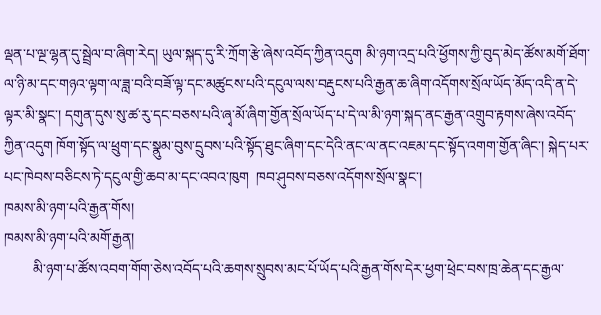ལྡན་པ་ལྔ་ལྷན་དུ་སྦྲེལ་བ་ཞིག་རེད། ཡུལ་སྐད་དུ་རི་ཀྲོག་རྩེ་ཞེས་འབོད་ཀྱིན་འདུག མི་ཉག་འདྲ་པའི་ཕྱོགས་ཀྱི་བུད་མེད་ཚོས་མགོ་ཐོག་ལ་ཉི་མ་དང་གཉའ་ལྟག་ལ་ཟླ་བའི་བཟོ་ལྟ་དང་མཚུངས་པའི་དངུལ་ལས་བརྡུངས་པའི་རྒྱན་ཆ་ཞིག་འདོགས་སྲོལ་ཡོད་མོད་འདི་ན་དེ་ལྟར་མི་སྣང་། དགུན་དུས་སུ་ཚ་རུ་དང་བཅས་པའི་ཞྭ་མོ་ཞིག་གྱོན་སྲོལ་ཡོད་པ་དེ་ལ་མི་ཉག་སྐད་ནང་རྒྱན་འགྲུབ་རྟགས་ཞེས་འབོད་ཀྱིན་འདུག ཁོག་སྟོད་ལ་ཕྲུག་དང་སྣུམ་བུས་དྲུབས་པའི་སྟོད་ཐུང་ཞིག་དང་དེའི་ནང་ལ་ནང་འཇམ་དང་སྟོད་འགག་གྱོན་ཞིང་། སྐེད་པར་པང་ཁེབས་བཅིངས་ཏེ་དངུལ་གྱི་ཆབ་མ་དང་འབའ་ཁུག  ཁབ་ཤུབས་བཅས་འདོགས་སྲོལ་སྣང་།
ཁམས་མི་ཉག་པའི་རྒྱན་གོས།
ཁམས་མི་ཉག་པའི་མགོ་རྒྱན།
        མི་ཉག་པ་ཚོས་འབག་གོག་ཅེས་འབོད་པའི་ཆགས་སྲུབས་མང་པོ་ཡོད་པའི་རྒྱན་གོས་དེར་ཕྱག་ཕྲེང་བས་ཁྲ་ཆེན་དང་རྒྱལ་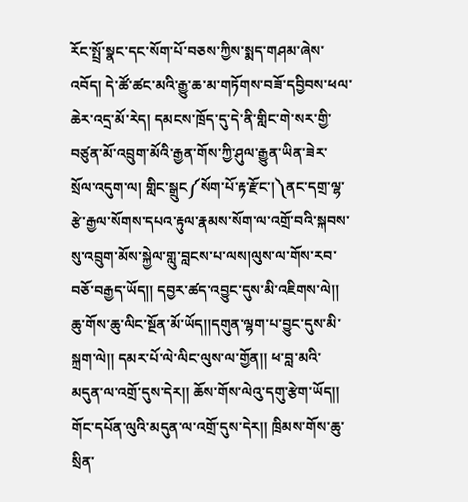རོང་སྤྲོ་སྣང་དང་སོག་པོ་བཅས་ཀྱིས་སྨད་གཤམ་ཞེས་འབོད། དེ་ཚོ་ཚང་མའི་རྒྱུ་ཆ་མ་གཏོགས་བཟོ་དབྱིབས་ཕལ་ཆེར་འདྲ་མོ་རེད། དམངས་ཁྲོད་དུ་དེ་ནི་གླིང་གེ་སར་གྱི་བཙུན་མོ་འབྲུག་མོའི་རྒྱན་གོས་ཀྱི་ཤུལ་རྒྱུན་ཡིན་ཟེར་སྲོལ་འདུག་ལ། གླིང་སྒྲུང༼སོག་པོ་རྟ་རྫོང་།༽ནང་དགྲ་ལྷ་རྩེ་རྒྱལ་སོགས་དཔའ་རྟུལ་རྣམས་སོག་ལ་འགྲོ་བའི་སྐབས་སུ་འབྲུག་མོས་སྐྱེལ་གླུ་བླངས་པ་ལས།ལུས་ལ་གོས་རབ་བཅོ་བརྒྱད་ཡོད།། དབྱར་ཚད་འབྱུང་དུས་མི་འཇིགས་ལེ།། ཆུ་གོས་ཆུ་ལིང་སྔོན་མོ་ཡོད།།དགུན་ལྷག་པ་བྱུང་དུས་མི་སྐྲག་ལེ།། དམར་པོ་ལེ་ལིང་ལུས་ལ་གྱོན།། ཕ་བླ་མའི་མདུན་ལ་འགྲོ་དུས་དེར།། ཆོས་གོས་ལེའུ་དགུ་རྩེག་ཡོད།། གོང་དཔོན་ལུའི་མདུན་ལ་འགྲོ་དུས་དེར།། ཁྲིམས་གོས་ཆུ་སྲིན་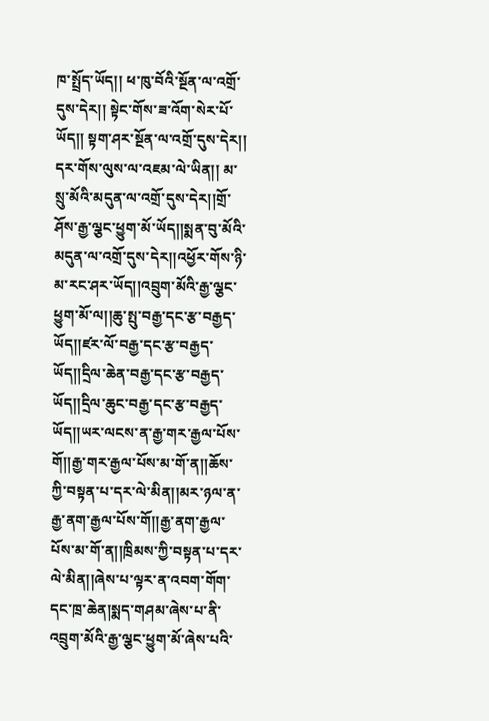ཁ་སྤྲོད་ཡོད།། ཕ་ཁུ་བོའི་སྔོན་ལ་འགྲོ་དུས་དེར།། སྟེང་གོས་ཟ་འོག་སེར་པོ་ཡོད།། སྟག་ཤར་སྔོན་ལ་འགྲོ་དུས་དེར།། དར་གོས་ལུས་ལ་འཇམ་ལེ་ཡིན།། མ་སྲུ་མོའི་མདུན་ལ་འགྲོ་དུས་དེར།།གྲོ་ཤོས་རྒྱ་ལྕང་ཕྱུག་མོ་ཡོད།།སྨན་བུ་མོའི་མདུན་ལ་འགྲོ་དུས་དེར།།འཕྱོར་གོས་ཉི་མ་རང་ཤར་ཡོད།།འབྲུག་མོའི་རྒྱ་ལྕང་ཕྱུག་མོ་ལ།།ཆུ་སྤུ་བརྒྱ་དང་རྩ་བརྒྱད་ཡོད།།ཛར་ལོ་བརྒྱ་དང་རྩ་བརྒྱད་ཡོད།།དྲིལ་ཆེན་བརྒྱ་དང་རྩ་བརྒྱད་ཡོད།།དྲིལ་ཆུང་བརྒྱ་དང་རྩ་བརྒྱད་ཡོད།།ཡར་ལངས་ན་རྒྱ་གར་རྒྱལ་པོས་གོ།།རྒྱ་གར་རྒྱལ་པོས་མ་གོ་ན།།ཆོས་ཀྱི་བསྟན་པ་དར་ལེ་མིན།།མར་ཉལ་ན་རྒྱ་ནག་རྒྱལ་པོས་གོ།།རྒྱ་ནག་རྒྱལ་པོས་མ་གོ་ན།།ཁྲིམས་ཀྱི་བསྟན་པ་དར་ལེ་མིན།།ཞེས་པ་ལྟར་ན་འབག་གོག་དང་ཁྲ་ཆེན།སྨད་གཤམ་ཞེས་པ་ནི་འབྲུག་མོའི་རྒྱ་ལྕང་ཕྱུག་མོ་ཞེས་པའི་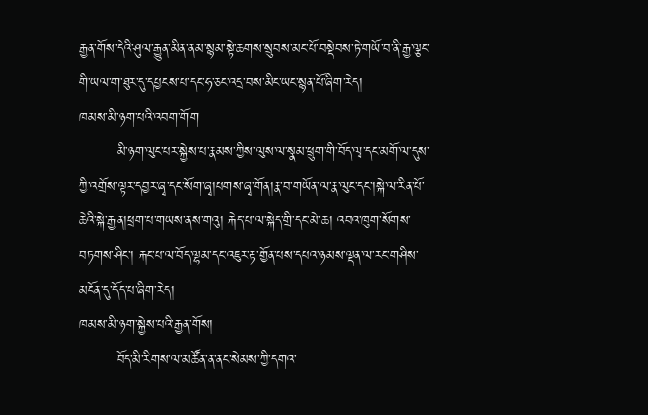རྒྱན་གོས་དེའི་ཤུལ་རྒྱུན་མིན་ནམ་སྙམ་སྟེ་ཆགས་སྲུབས་མང་པོ་བསྡེབས་ཏེ་གཡོ་བ་ནི་རྒྱ་ལྕང་གི་ཡལ་ག་ཐུར་དུ་དཔྱངས་པ་དང་ཧ་ཅང་འདྲ་བས་མིང་ཡང་སྙན་པོ་ཞིག་རེད།
ཁམས་མི་ཉག་པའི་འབག་གོག
        མི་ཉག་ལུང་པར་སྐྱེས་པ་རྣམས་ཀྱིས་ལུས་ལ་སྣམ་ཕྲུག་གི་བོད་ལྭ་དང་མགོ་ལ་དུས་ཀྱི་འགྲོས་ལྟར་དབྱར་ཞྭ་དང་སོག་ཞྭ།པགས་ཞྭ་གོན།རྣ་བ་གཡོན་ལ་རྣ་ལུང་དང་།སྐེ་ལ་རིན་པོ་ཆེའི་སྐེ་རྒྱན།ཕྲག་པ་གཡས་ནས་གའུ། རྐེད་པ་ལ་སྐེད་གྲི་དང་མེ་ཆ། འབའ་ཁུག་སོགས་བཏགས་ཤིང་། རྐང་པ་ལ་བོད་ལྷམ་དང་འཇུར་རྟ་གྱོན་པས་དཔའ་ཉམས་ལྡན་ལ་རང་གཤིས་མངོན་དུ་དོད་པ་ཞིག་རེད།
ཁམས་མི་ཉག་སྐྱེས་པའི་རྒྱན་གོས།
        བོད་མི་རིགས་ལ་མཚོན་ན་ནང་སེམས་ཀྱི་དགའ་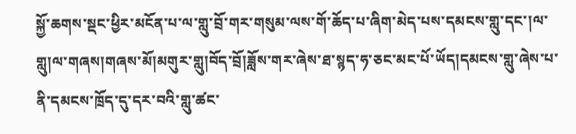སྐྱོ་ཆགས་སྡང་ཕྱིར་མངོན་པ་ལ་གླུ་བྲོ་གར་གསུམ་ལས་གོ་ཆོད་པ་ཞིག་མེད་པས་དམངས་གླུ་དང་།ལ་གླུ།ལ་གཞས།གཞས་མོ།མགུར་གླུ།བོད་བྲོ།ཟློས་གར་ཞེས་ཐ་སྙད་ཧ་ཅང་མང་པོ་ཡོད།དམངས་གླུ་ཞེས་པ་ནི་དམངས་ཁྲོད་དུ་དར་བའི་གླུ་ཚང་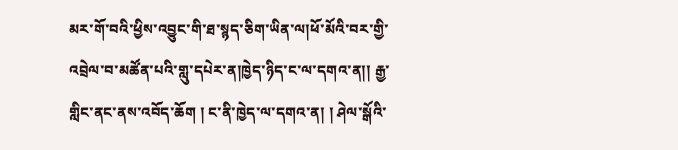མར་གོ་བའི་ཕྱིས་འབྱུང་གི་ཐ་སྙད་ཅིག་ཡིན་ལ།ཕོ་མོའི་བར་གྱི་འབྲེལ་བ་མཚོན་པའི་གླུ་དཔེར་ན།ཁྱེད་ཉིད་ང་ལ་དགའ་ན།། རྒྱ་གླིང་ནང་ནས་འབོད་ཆོག ། ང་ནི་ཁྱེད་ལ་དགའ་ན། ། ཤེལ་སྒོའི་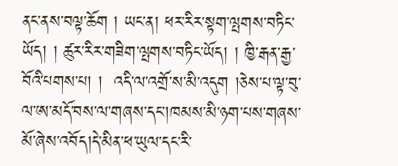ནང་ནས་བལྟ་ཆོག ། ཡང་ན། ཕར་རིར་སྟག་ལྤགས་བཏིང་ཡོད། ། ཚུར་རིར་གཟིག་ལྤགས་བཏིང་ཡོད། ། ཁྱི་རྒན་རྒྱ་བོའི་པགས་པ། །  འདི་ལ་འགྲོ་ས་མི་འདུག །ཅེས་པ་ལྟ་བུ་ལ་ཨ་མདོ་བས་ལ་གཞས་དང་།ཁམས་མི་ཉག་པས་གཞས་མོ་ཞེས་འབོད།དེ་མིན་ཕ་ཡུལ་དང་རི་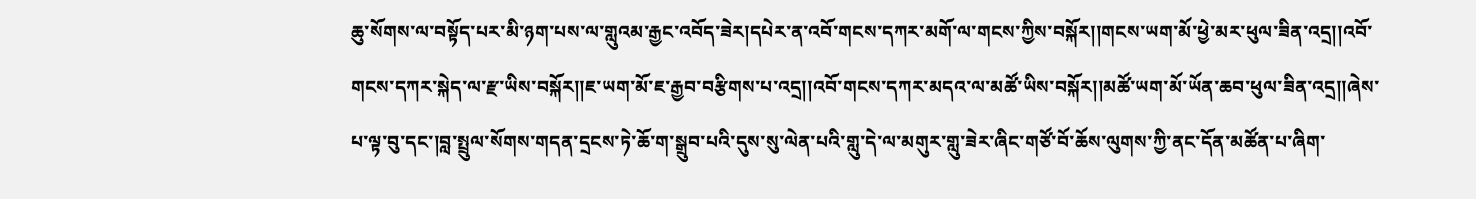ཆུ་སོགས་ལ་བསྟོད་པར་མི་ཉག་པས་ལ་གླུའམ་རྒྱང་འབོད་ཟེར།དཔེར་ན་འབོ་གངས་དཀར་མགོ་ལ་གངས་ཀྱིས་བསྐོར།།གངས་ཡག་མོ་ཕྱེ་མར་ཕུལ་ཟིན་འདྲ།།འབོ་གངས་དཀར་སྐེད་ལ་རྫ་ཡིས་བསྐོར།།ཇ་ཡག་མོ་ཇ་རྒྱབ་བརྩིགས་པ་འདྲ།།འབོ་གངས་དཀར་མདའ་ལ་མཚོ་ཡིས་བསྐོར།།མཚོ་ཡག་མོ་ཡོན་ཆབ་ཕུལ་ཟིན་འདྲ།།ཞེས་པ་ལྟ་བུ་དང་།བླ་སྤྲུལ་སོགས་གདན་དྲངས་ཏེ་ཆོ་ག་སྒྲུབ་པའི་དུས་སུ་ལེན་པའི་གླུ་དེ་ལ་མགུར་གླུ་ཟེར་ཞིང་གཙོ་བོ་ཆོས་ལུགས་ཀྱི་ནང་དོན་མཚོན་པ་ཞིག་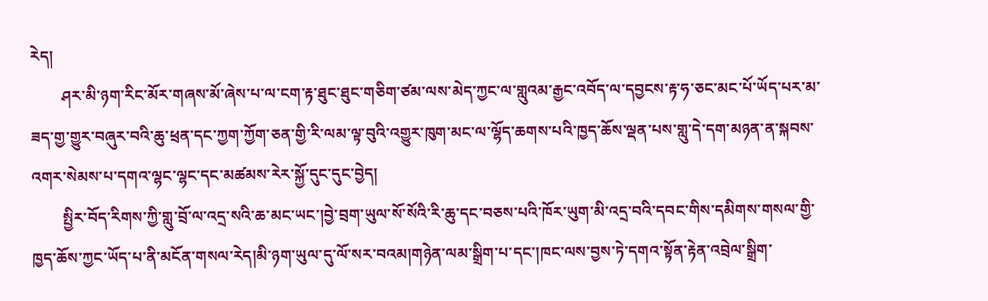རེད།
        ཤར་མི་ཉག་རིང་མོར་གཞས་མོ་ཞེས་པ་ལ་ངག་རྟ་ཐུང་ཐུང་གཅིག་ཙམ་ལས་མེད་ཀྱང་ལ་གླུའམ་རྒྱང་འབོད་ལ་དབྱངས་རྟ་ཧ་ཅང་མང་པོ་ཡོད་པར་མ་ཟད་གྱ་གྱུར་བཞུར་བའི་ཆུ་ཕྲན་དང་ཀྱག་ཀྱོག་ཅན་གྱི་རི་ལམ་ལྟ་བུའི་འགྱུར་ཁུག་མང་ལ་ལྷོད་ཆགས་པའི་ཁྱད་ཆོས་ལྡན་པས་གླུ་དེ་དག་མཉན་ན་སྐབས་འགར་སེམས་པ་དགའ་ལྷང་ལྷང་དང་མཚམས་རེར་སྐྱོ་དུང་དུང་བྱེད།
        སྤྱིར་བོད་རིགས་ཀྱི་གླུ་བྲོ་ལ་འདྲ་སའི་ཆ་མང་ཡང་།བྱེ་བྲག་ཡུལ་སོ་སོའི་རི་ཆུ་དང་བཅས་པའི་ཁོར་ཡུག་མི་འདྲ་བའི་དབང་གིས་དམིགས་གསལ་གྱི་ཁྱད་ཆོས་ཀྱང་ཡོད་པ་ནི་མངོན་གསལ་རེད།མི་ཉག་ཡུལ་དུ་ལོ་སར་བའམ།གཉེན་ལམ་སྒྲིག་པ་དང་།ཁང་ལས་བྱས་ཏེ་དགའ་སྟོན་རྟེན་འབྲེལ་སྒྲིག་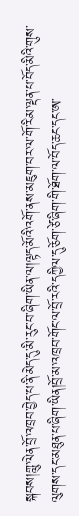སྐབས།གླུ་ལེན་བྲོ་འཁྲབ་བྱེད་པ་ནི་མེད་དུ་མི་རུང་བ་ཞིག་ཡིན་ལ།ལྟད་མོའི་འགོ་ནས་མཇུག་བར་ལ་གོ་རིམ་ལྡན་པ་བོད་མིའི་གུས་ལུགས་དང་མཐུན་པ་ཞིག་ཡིན།བྲོ་མ་འཁྲབ་གོང་ལ་བྲོ་རའི་དཀྱིལ་དུ་ཅོག་ཙེ་ཞིག་གི་ཐོག་ལ་བོད་ཆང་དང་ཨ་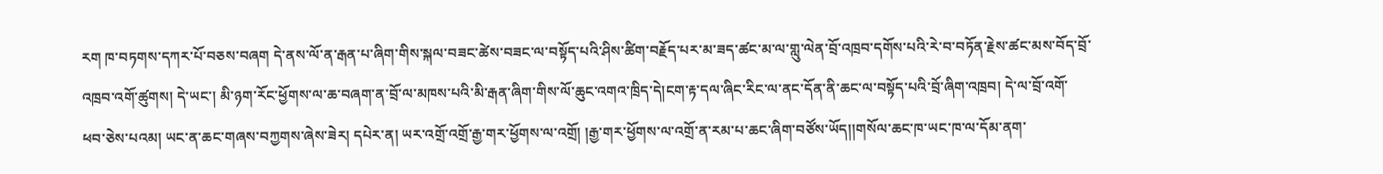རག ཁ་བཏགས་དཀར་པོ་བཅས་བཞག དེ་ནས་ལོ་ན་རྒན་པ་ཞིག་གིས་སྐལ་བཟང་ཚེས་བཟང་ལ་བསྟོད་པའི་ཤིས་ཚིག་བརྗོད་པར་མ་ཟད་ཚང་མ་ལ་གླུ་ལེན་བྲོ་འཁྲབ་དགོས་པའི་རེ་བ་བཏོན་རྗེས་ཚང་མས་བོད་བྲོ་འཁྲབ་འགོ་ཚུགས། དེ་ཡང་། མི་ཉག་རོང་ཕྱོགས་ལ་ཆ་བཞག་ན་བྲོ་ལ་མཁས་པའི་མི་རྒན་ཞིག་གིས་ལོ་ཆུང་འགའ་ཁྲིད་དེ།ངག་རྟ་དལ་ཞིང་རིང་ལ་ནང་དོན་ནི་ཆང་ལ་བསྟོད་པའི་བྲོ་ཞིག་འཁྲབ། དེ་ལ་བྲོ་འགོ་ཕབ་ཅེས་པའམ། ཡང་ན་ཆང་གཞས་བཀྱགས་ཞེས་ཟེར། དཔེར་ན། ཡར་འགྲོ་འགྲོ་རྒྱ་གར་ཕྱོགས་ལ་འགྲོ། །རྒྱ་གར་ཕྱོགས་ལ་འགྲོ་ན་རམ་པ་ཆང་ཞིག་བཙོས་ཡོད།།གསོལ་ཆང་ཁ་ཡང་ཁ་ལ་དོམ་ནག་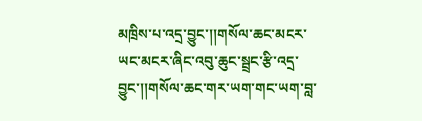མཁྲིས་པ་འདྲ་བྱུང་།།གསོལ་ཆང་མངར་ཡང་མངར་ཞིང་འབུ་ཆུང་སྦྲང་རྩི་འདྲ་བྱུང་།།གསོལ་ཆང་གར་ཡག་གང་ཡག་བླ་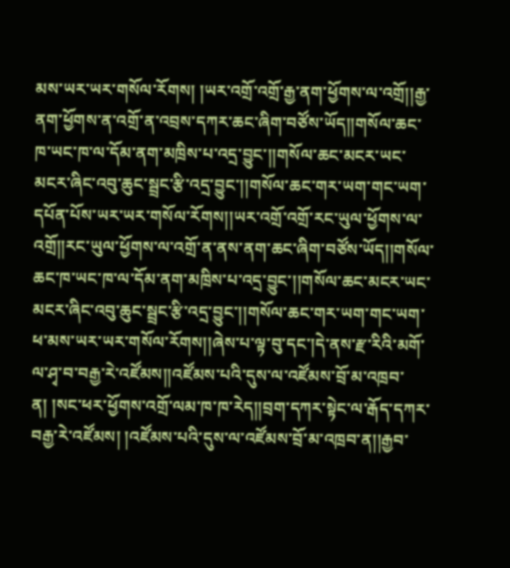མས་ཡར་ཡར་གསོལ་རོགས། །ཡར་འགྲོ་འགྲོ་རྒྱ་ནག་ཕྱོགས་ལ་འགྲོ།།རྒྱ་ནག་ཕྱོགས་ན་འགྲོ་ན་འབྲས་དཀར་ཆང་ཞིག་བཙོས་ཡོད།།གསོལ་ཆང་ཁ་ཡང་ཁ་ལ་དོམ་ནག་མཁྲིས་པ་འདྲ་བྱུང་།།གསོལ་ཆང་མངར་ཡང་མངར་ཞིང་འབུ་ཆུང་སྦྲང་རྩི་འདྲ་བྱུང་།།གསོལ་ཆང་གར་ཡག་གང་ཡག་དཔོན་པོས་ཡར་ཡར་གསོལ་རོགས།།ཡར་འགྲོ་འགྲོ་རང་ཡུལ་ཕྱོགས་ལ་འགྲོ།།རང་ཡུལ་ཕྱོགས་ལ་འགྲོ་ན་ནས་ནག་ཆང་ཞིག་བཙོས་ཡོད།།གསོལ་ཆང་ཁ་ཡང་ཁ་ལ་དོམ་ནག་མཁྲིས་པ་འདྲ་བྱུང་།།གསོལ་ཆང་མངར་ཡང་མངར་ཞིང་འབུ་ཆུང་སྦྲང་རྩི་འདྲ་བྱུང་།།གསོལ་ཆང་གར་ཡག་གང་ཡག་ཕ་མས་ཡར་ཡར་གསོལ་རོགས།།ཞེས་པ་ལྟ་བུ་དང་།དེ་ནས་རྫ་རིའི་མགོ་ལ་ཤྭ་བ་བརྒྱ་རེ་འཛོམས།།འཛོམས་པའི་དུས་ལ་འཛོམས་བྲོ་མ་འཁྲབ་ན། །སང་ཕར་ཕྱོགས་འགྲོ་ལམ་ཁ་ཁ་རེད།།བྲག་དཀར་སྟེང་ལ་རྒོད་དཀར་བརྒྱ་རེ་འཛོམས། །འཛོམས་པའི་དུས་ལ་འཛོམས་བྲོ་མ་འཁྲབ་ན།།རྒྱབ་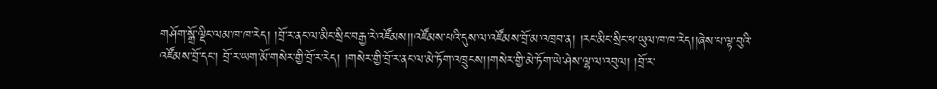གཤོག་སྒྲོ་ལྡིང་ལམ་ཁ་ཁ་རེད། །བྲོ་ར་ནང་ལ་མིང་སྲིང་བརྒྱ་རེ་འཛོམས།།འཛོམས་པའི་དུས་ལ་འཛོམས་བྲོ་མ་འཁྲབ་ན། །རང་མིང་སྲིང་ཕ་ཡུལ་ཁ་ཁ་རེད།།ཞེས་པ་ལྟ་བུའི་འཛོམས་བྲོ་དང་། བྲོ་ར་ཡག་མོ་གསེར་གྱི་བྲོ་ར་རེད། །གསེར་གྱི་བྲོ་ར་ནང་ལ་མེ་ཏོག་འཁྲུངས།།གསེར་གྱི་མེ་ཏོག་ཡེ་ཤེས་ལྷ་ལ་འབུལ། །བྲོ་ར་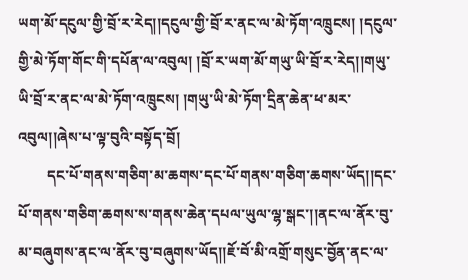ཡག་མོ་དངུལ་གྱི་བྲོ་ར་རེད།།དངུལ་གྱི་བྲོ་ར་ནང་ལ་མེ་ཏོག་འཁྲུངས། །དངུལ་གྱི་མེ་ཏོག་གོང་གི་དཔོན་ལ་འབུལ། །བྲོ་ར་ཡག་མོ་གཡུ་ཡི་བྲོ་ར་རེད།།གཡུ་ཡི་བྲོ་ར་ནང་ལ་མེ་ཏོག་འཁྲུངས། །གཡུ་ཡི་མེ་ཏོག་དྲིན་ཆེན་ཕ་མར་འབུལ།།ཞེས་པ་ལྟ་བུའི་བསྟོད་བྲོ།
        དང་པོ་གནས་གཅིག་མ་ཆགས་དང་པོ་གནས་གཅིག་ཆགས་ཡོད།།དང་པོ་གནས་གཅིག་ཆགས་ས་གནས་ཆེན་དཔལ་ཡུལ་ལྷ་སྒང་།།ནང་ལ་ནོར་བུ་མ་བཞུགས་ནང་ལ་ནོར་བུ་བཞུགས་ཡོད།།ཇོ་བོ་མི་འགྲོ་གསུང་བྱོན་ནང་ལ་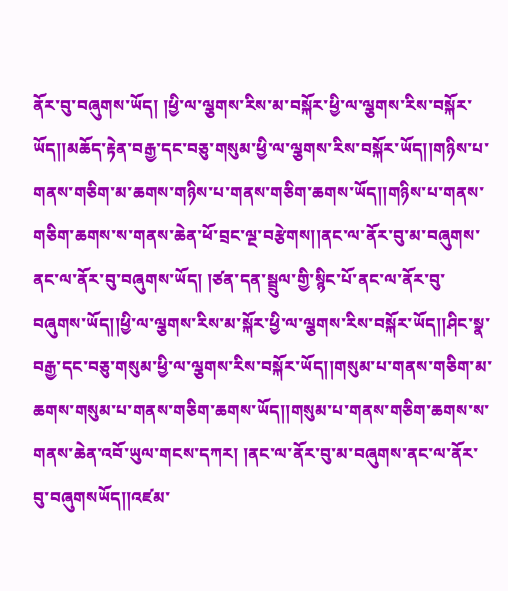ནོར་བུ་བཞུགས་ཡོད། །ཕྱི་ལ་ལྕགས་རིས་མ་བསྐོར་ཕྱི་ལ་ལྕགས་རིས་བསྐོར་ཡོད།།མཆོད་རྟེན་བརྒྱ་དང་བཅུ་གསུམ་ཕྱི་ལ་ལྕགས་རིས་བསྐོར་ཡོད།།གཉིས་པ་གནས་གཅིག་མ་ཆགས་གཉིས་པ་གནས་གཅིག་ཆགས་ཡོད།།གཉིས་པ་གནས་གཅིག་ཆགས་ས་གནས་ཆེན་ཕོ་བྲང་ལྔ་བརྩེགས།།ནང་ལ་ནོར་བུ་མ་བཞུགས་ནང་ལ་ནོར་བུ་བཞུགས་ཡོད། །ཙན་དན་སྦྲུལ་གྱི་སྙིང་པོ་ནང་ལ་ནོར་བུ་བཞུགས་ཡོད།།ཕྱི་ལ་ལྕགས་རིས་མ་སྐོར་ཕྱི་ལ་ལྕགས་རིས་བསྐོར་ཡོད།།ཤིང་སྣ་བརྒྱ་དང་བཅུ་གསུམ་ཕྱི་ལ་ལྕགས་རིས་བསྐོར་ཡོད།།གསུམ་པ་གནས་གཅིག་མ་ཆགས་གསུམ་པ་གནས་གཅིག་ཆགས་ཡོད།།གསུམ་པ་གནས་གཅིག་ཆགས་ས་གནས་ཆེན་འབོ་ཡུལ་གངས་དཀར། །ནང་ལ་ནོར་བུ་མ་བཞུགས་ནང་ལ་ནོར་བུ་བཞུགསཡོད།།འཛམ་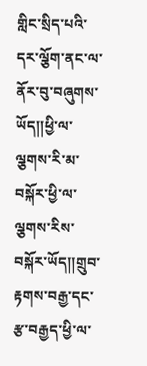གླིང་སྲིད་པའི་དར་ལྕོག་ནང་ལ་ནོར་བུ་བཞུགས་ཡོད།།ཕྱི་ལ་ལྕགས་རི་མ་བསྐོར་ཕྱི་ལ་ལྕགས་རིས་བསྐོར་ཡོད།།གྲུབ་རྟགས་བརྒྱ་དང་རྩ་བརྒྱད་ཕྱི་ལ་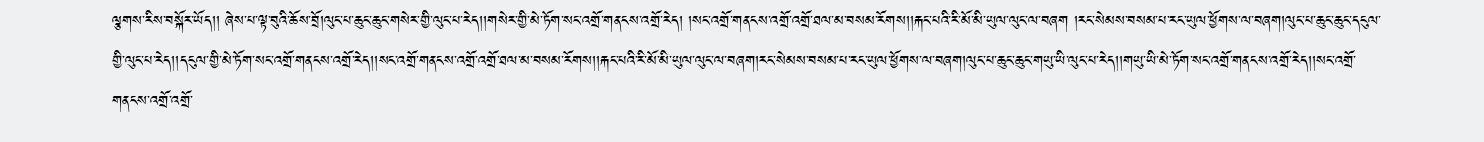ལྕགས་རིས་བསྐོར་ཡོད།། ཞེས་པ་ལྟ་བུའི་ཆོས་བྲོ།ལུང་པ་ཆུང་ཆུང་གསེར་གྱི་ལུང་པ་རེད།།གསེར་གྱི་མེ་ཏོག་སང་འགྲོ་གནངས་འགྲོ་རེད། །སང་འགྲོ་གནངས་འགྲོ་འགྲོ་ཐལ་མ་བསམ་རོགས།།རྐང་པའི་རི་མོ་མི་ཡུལ་ལུང་ལ་བཞག །རང་སེམས་བསམ་པ་རང་ཡུལ་ཕྱོགས་ལ་བཞག།ལུང་པ་ཆུང་ཆུང་དངུལ་གྱི་ལུང་པ་རེད།།དངུལ་གྱི་མེ་ཏོག་སང་འགྲོ་གནངས་འགྲོ་རེད།།སང་འགྲོ་གནངས་འགྲོ་འགྲོ་ཐལ་མ་བསམ་རོགས།།རྐང་པའི་རི་མོ་མི་ཡུལ་ལུང་ལ་བཞག།རང་སེམས་བསམ་པ་རང་ཡུལ་ཕྱོགས་ལ་བཞག།ལུང་པ་ཆུང་ཆུང་གཡུ་ཡི་ལུང་པ་རེད།།གཡུ་ཡི་མེ་ཏོག་སང་འགྲོ་གནངས་འགྲོ་རེད།།སང་འགྲོ་གནངས་འགྲོ་འགྲོ་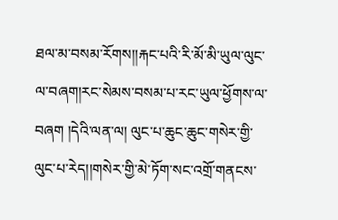ཐལ་མ་བསམ་རོགས།།རྐང་པའི་རི་མོ་མི་ཡུལ་ལུང་ལ་བཞག།རང་སེམས་བསམ་པ་རང་ཡུལ་ཕྱོགས་ལ་བཞག །དེའི་ལན་ལ། ལུང་པ་ཆུང་ཆུང་གསེར་གྱི་ལུང་པ་རེད།།གསེར་གྱི་མེ་ཏོག་སང་འགྲོ་གནངས་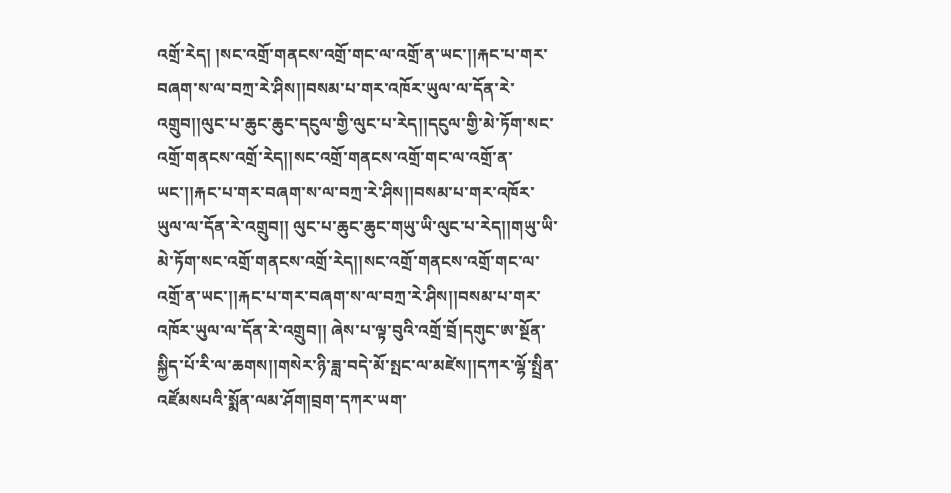འགྲོ་རེད། །སང་འགྲོ་གནངས་འགྲོ་གང་ལ་འགྲོ་ན་ཡང་།།རྐང་པ་གར་བཞག་ས་ལ་བཀྲ་རེ་ཤིས།།བསམ་པ་གར་འཁོར་ཡུལ་ལ་དོན་རེ་འགྲུབ།།ལུང་པ་ཆུང་ཆུང་དངུལ་གྱི་ལུང་པ་རེད།།དངུལ་གྱི་མེ་ཏོག་སང་འགྲོ་གནངས་འགྲོ་རེད།།སང་འགྲོ་གནངས་འགྲོ་གང་ལ་འགྲོ་ན་ཡང་།།རྐང་པ་གར་བཞག་ས་ལ་བཀྲ་རེ་ཤིས།།བསམ་པ་གར་འཁོར་ཡུལ་ལ་དོན་རེ་འགྲུབ།། ལུང་པ་ཆུང་ཆུང་གཡུ་ཡི་ལུང་པ་རེད།།གཡུ་ཡི་མེ་ཏོག་སང་འགྲོ་གནངས་འགྲོ་རེད།།སང་འགྲོ་གནངས་འགྲོ་གང་ལ་འགྲོ་ན་ཡང་།།རྐང་པ་གར་བཞག་ས་ལ་བཀྲ་རེ་ཤིས།།བསམ་པ་གར་འཁོར་ཡུལ་ལ་དོན་རེ་འགྲུབ།། ཞེས་པ་ལྟ་བུའི་འགྲོ་བྲོ།དགུང་ཨ་སྔོན་སྐྱིད་པོ་རི་ལ་ཆགས།།གསེར་ཉི་ཟླ་བདེ་མོ་སྤང་ལ་མཛེས།།དཀར་ལྷོ་སྤྲིན་འཛོམསཔའི་སྨོན་ལམ་ཤོག།བྲག་དཀར་ཡག་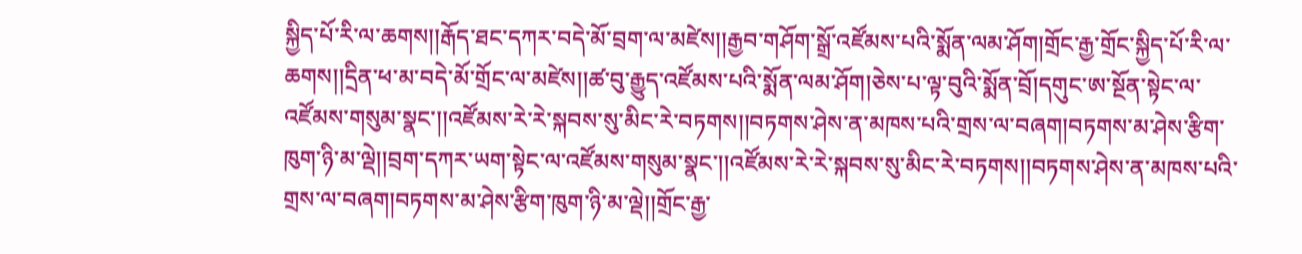སྐྱིད་པོ་རི་ལ་ཆགས།།རྒོད་ཐང་དཀར་བདེ་མོ་བྲག་ལ་མཛེས།།རྒྱབ་གཤོག་སྒྲོ་འཛོམས་པའི་སྨོན་ལམ་ཤོག།གྲོང་རྒྱ་གྲོང་སྐྱིད་པོ་རི་ལ་ཆགས།།དྲིན་ཕ་མ་བདེ་མོ་གྲོང་ལ་མཛེས།།ཚ་བུ་རྒྱུད་འཛོམས་པའི་སྨོན་ལམ་ཤོག།ཅེས་པ་ལྟ་བུའི་སྨོན་བྲོ།དགུང་ཨ་སྔོན་སྟེང་ལ་འཛོམས་གསུམ་སྣང་།།འཛོམས་རེ་རེ་སྐབས་སུ་མིང་རེ་བཏགས།།བཏགས་ཤེས་ན་མཁས་པའི་གྲས་ལ་བཞག།བཏགས་མ་ཤེས་རྩིག་ཁུག་ཉི་མ་ལྡེ།།བྲག་དཀར་ཡག་སྟེང་ལ་འཛོམས་གསུམ་སྣང་།།འཛོམས་རེ་རེ་སྐབས་སུ་མིང་རེ་བཏགས།།བཏགས་ཤེས་ན་མཁས་པའི་གྲས་ལ་བཞག།བཏགས་མ་ཤེས་རྩིག་ཁུག་ཉི་མ་ལྡེ།།གྲོང་རྒྱ་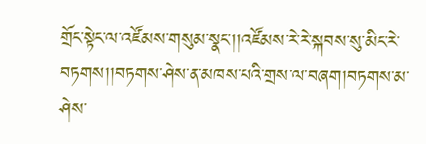གྲོང་སྟེང་ལ་འཛོམས་གསུམ་སྣང་།།འཛོམས་རེ་རེ་སྐབས་སུ་མིང་རེ་བཏགས།།བཏགས་ཤེས་ན་མཁས་པའི་གྲས་ལ་བཞག།བཏགས་མ་ཤེས་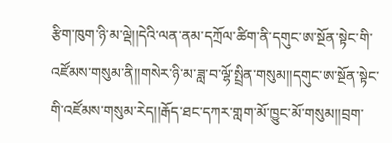རྩིག་ཁུག་ཉི་མ་ལྡེ།།དེའི་ལན་ནམ་དཀྲོལ་ཚིག་ནི་དགུང་ཨ་སྔོན་སྟེང་གི་འཛོམས་གསུམ་ནི།།གསེར་ཉི་མ་ཟླ་བ་ལྷོ་སྤྲིན་གསུམ།།དགུང་ཨ་སྔོན་སྟེང་གི་འཛོམས་གསུམ་རེད།།རྒོད་ཐང་དཀར་གླག་མོ་ཁྱུང་མོ་གསུམ།།བྲག་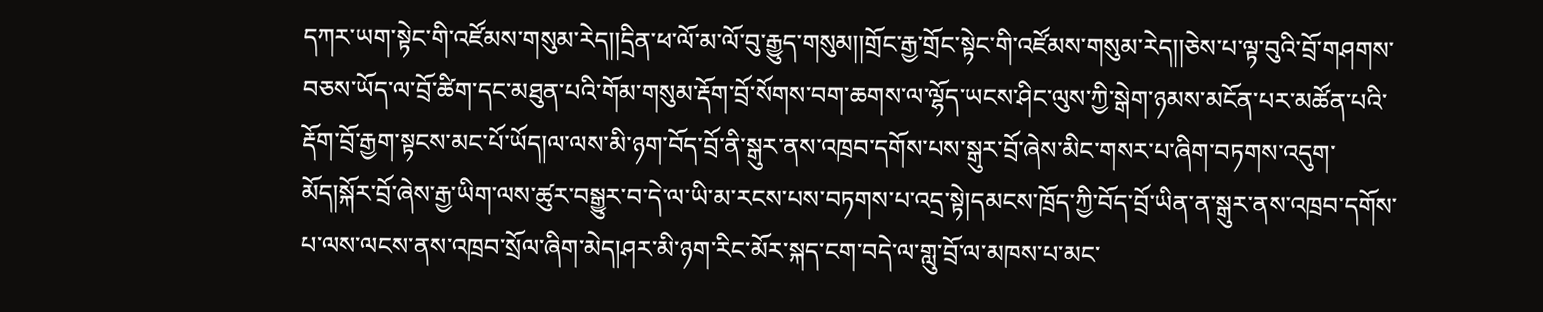དཀར་ཡག་སྟེང་གི་འཛོམས་གསུམ་རེད།།དྲིན་ཕ་ལོ་མ་ལོ་བུ་རྒྱུད་གསུམ།།གྲོང་རྒྱ་གྲོང་སྟེང་གི་འཛོམས་གསུམ་རེད།།ཅེས་པ་ལྟ་བུའི་བྲོ་གཤགས་བཅས་ཡོད་ལ་བྲོ་ཚིག་དང་མཐུན་པའི་གོམ་གསུམ་རྡོག་བྲོ་སོགས་བག་ཆགས་ལ་ལྷོད་ཡངས་ཤིང་ལུས་ཀྱི་སྒེག་ཉམས་མངོན་པར་མཚོན་པའི་རྡོག་བྲོ་རྒྱག་སྟངས་མང་པོ་ཡོད།ལ་ལས་མི་ཉག་བོད་བྲོ་ནི་སྒུར་ནས་འཁྲབ་དགོས་པས་སྒུར་བྲོ་ཞེས་མིང་གསར་པ་ཞིག་བཏགས་འདུག་མོད།སྐོར་བྲོ་ཞེས་རྒྱ་ཡིག་ལས་ཚུར་བསྒྱུར་བ་དེ་ལ་ཡི་མ་རངས་པས་བཏགས་པ་འདྲ་སྟེ།དམངས་ཁྲོད་ཀྱི་བོད་བྲོ་ཡིན་ན་སྒུར་ནས་འཁྲབ་དགོས་པ་ལས་ལངས་ནས་འཁྲབ་སྲོལ་ཞིག་མེད།ཤར་མི་ཉག་རིང་མོར་སྐད་ངག་བདེ་ལ་གླུ་བྲོ་ལ་མཁས་པ་མང་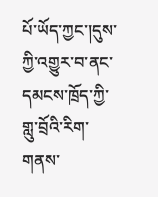པོ་ཡོད་ཀྱང་།དུས་ཀྱི་འགྱུར་བ་ནང་དམངས་ཁྲོད་ཀྱི་གླུ་བྲོའི་རིག་གནས་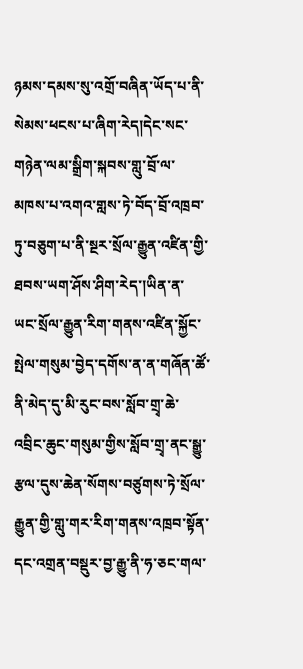ཉམས་དམས་སུ་འགྲོ་བཞིན་ཡོད་པ་ནི་སེམས་ཕངས་པ་ཞིག་རེད།དེང་སང་གཉེན་ལམ་སྒྲིག་སྐབས་གླུ་བྲོ་ལ་མཁས་པ་འགའ་གླས་ཏེ་བོད་བྲོ་འཁྲབ་ཏུ་བཅུག་པ་ནི་སྔར་སྲོལ་རྒྱུན་འཛིན་གྱི་ཐབས་ཡག་ཤོས་ཤིག་རེད་།ཡིན་ན་ཡང་སྲོལ་རྒྱུན་རིག་གནས་འཛིན་སྐྱོང་སྤེལ་གསུམ་བྱེད་དགོས་ན་ན་གཞོན་ཚོ་ནི་མེད་དུ་མི་རུང་བས་སློབ་གྲྭ་ཆེ་འབྲིང་ཆུང་གསུམ་གྱིས་སློབ་གྲྭ་ནང་སྒྱུ་རྩལ་དུས་ཆེན་སོགས་བཙུགས་ཏེ་སྲོལ་རྒྱུན་གྱི་གླུ་གར་རིག་གནས་འཁྲབ་སྟོན་དང་འགྲན་བསྡུར་བྱ་རྒྱུ་ནི་ཧ་ཅང་གལ་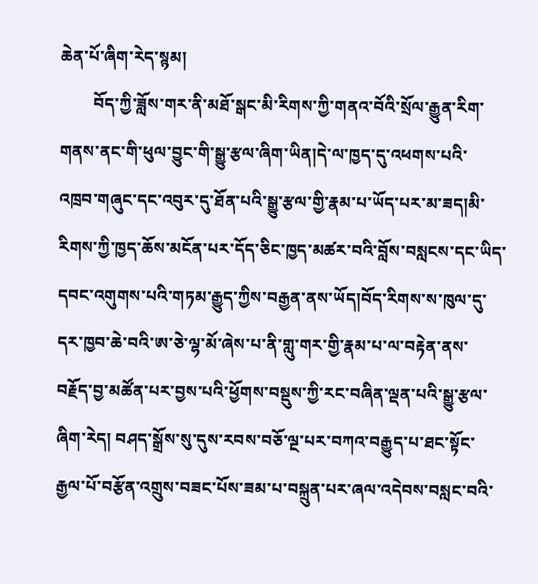ཆེན་པོ་ཞིག་རེད་སྙམ།
        བོད་ཀྱི་ཟློས་གར་ནི་མཐོ་སྒང་མི་རིགས་ཀྱི་གནའ་བོའི་སྲོལ་རྒྱུན་རིག་གནས་ནང་གི་ཕུལ་བྱུང་གི་སྒྱུ་རྩལ་ཞིག་ཡིན།དེ་ལ་ཁྱད་དུ་འཕགས་པའི་འཁྲབ་གཞུང་དང་འབུར་དུ་ཐོན་པའི་སྒྱུ་རྩལ་གྱི་རྣམ་པ་ཡོད་པར་མ་ཟད།མི་རིགས་ཀྱི་ཁྱད་ཆོས་མངོན་པར་དོད་ཅིང་ཁྱད་མཚར་བའི་བློས་བསླངས་དང་ཡིད་དབང་འགུགས་པའི་གཏམ་རྒྱུད་ཀྱིས་བརྒྱན་ནས་ཡོད།བོད་རིགས་ས་ཁུལ་དུ་དར་ཁྱབ་ཆེ་བའི་ཨ་ཅེ་ལྷ་མོ་ཞེས་པ་ནི་གླུ་གར་གྱི་རྣམ་པ་ལ་བརྟེན་ནས་བརྗོད་བྱ་མཚོན་པར་བྱས་པའི་ཕྱོགས་བསྡུས་ཀྱི་རང་བཞིན་ལྡན་པའི་སྒྱུ་རྩལ་ཞིག་རེད། བཤད་སྒྲོས་སུ་དུས་རབས་བཅོ་ལྔ་པར་བཀའ་བརྒྱུད་པ་ཐང་སྟོང་རྒྱལ་པོ་བརྩོན་འགྲུས་བཟང་པོས་ཟམ་པ་བསྐྲུན་པར་ཞལ་འདེབས་བསླང་བའི་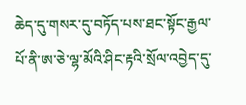ཆེད་དུ་གསར་དུ་བཏོད་པས་ཐང་སྟོང་རྒྱལ་པོ་ནི་ཨ་ཅེ་ལྷ་མོའི་ཤིང་རྟའི་སྲོལ་འབྱེད་དུ་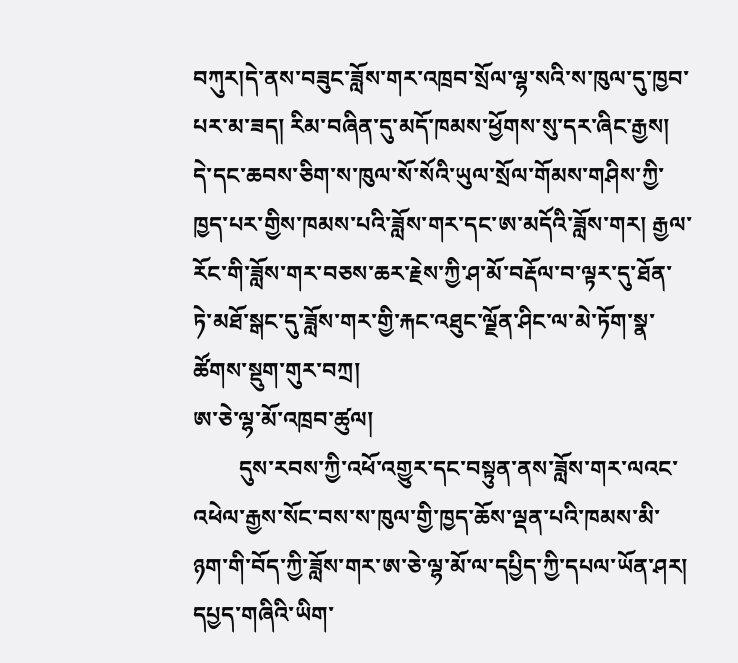བཀུར།དེ་ནས་བཟུང་ཟློས་གར་འཁྲབ་སྲོལ་ལྷ་སའི་ས་ཁུལ་དུ་ཁྱབ་པར་མ་ཟད། རིམ་བཞིན་དུ་མདོ་ཁམས་ཕྱོགས་སུ་དར་ཞིང་རྒྱས། དེ་དང་ཆབས་ཅིག་ས་ཁུལ་སོ་སོའི་ཡུལ་སྲོལ་གོམས་གཤིས་ཀྱི་ཁྱད་པར་གྱིས་ཁམས་པའི་ཟློས་གར་དང་ཨ་མདོའི་ཟློས་གར། རྒྱལ་རོང་གི་ཟློས་གར་བཅས་ཆར་རྗེས་ཀྱི་ཤ་མོ་བརྡོལ་བ་ལྟར་དུ་ཐོན་ཏེ་མཐོ་སྒང་དུ་ཟློས་གར་གྱི་རྐང་འཐུང་ལྗོན་ཤིང་ལ་མེ་ཏོག་སྣ་ཚོགས་སྡུག་གུར་བཀྲ།
ཨ་ཅེ་ལྷ་མོ་འཁྲབ་ཚུལ།
        དུས་རབས་ཀྱི་འཕོ་འགྱུར་དང་བསྟུན་ནས་ཟློས་གར་ལའང་འཕེལ་རྒྱས་སོང་བས་ས་ཁུལ་གྱི་ཁྱད་ཆོས་ལྡན་པའི་ཁམས་མི་ཉག་གི་བོད་ཀྱི་ཟློས་གར་ཨ་ཅེ་ལྷ་མོ་ལ་དཔྱིད་ཀྱི་དཔལ་ཡོན་ཤར། དཔྱད་གཞིའི་ཡིག་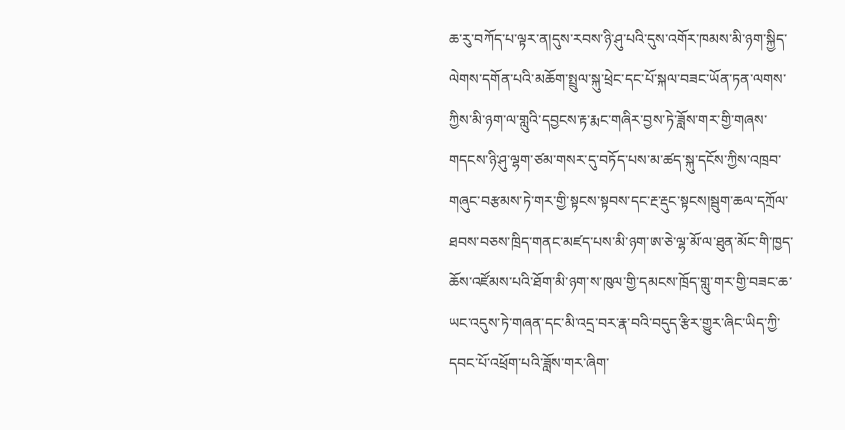ཆ་རུ་བཀོད་པ་ལྟར་ན།དུས་རབས་ཉི་ཤུ་པའི་དུས་འགོར་ཁམས་མི་ཉག་སྐྱིད་ལེགས་དགོན་པའི་མཆོག་སྤྲུལ་སྐུ་ཕྲེང་དང་པོ་སྐལ་བཟང་ཡོན་ཏན་ལགས་ཀྱིས་མི་ཉག་ལ་གླུའི་དབྱངས་རྟ་རྨང་གཞིར་བྱས་ཏེ་ཟློས་གར་གྱི་གཞས་གདངས་ཉི་ཤུ་ལྷག་ཙམ་གསར་དུ་བཏོད་པས་མ་ཚད་སྐུ་དངོས་ཀྱིས་འཁྲབ་གཞུང་བརྩམས་ཏེ་གར་གྱི་སྟངས་སྟབས་དང་རྔ་རྡུང་སྟངས།སྦུག་ཆལ་དཀྲོལ་ཐབས་བཅས་ཁྲིད་གནང་མཛད་པས་མི་ཉག་ཨ་ཅེ་ལྷ་མོ་ལ་ཐུན་མོང་གི་ཁྱད་ཆོས་འཛོམས་པའི་ཐོག་མི་ཉག་ས་ཁུལ་གྱི་དམངས་ཁྲོད་གླུ་གར་གྱི་བཟང་ཆ་ཡང་འདུས་ཏེ་གཞན་དང་མི་འདྲ་བར་རྣ་བའི་བདུད་རྩིར་གྱུར་ཞིང་ཡིད་ཀྱི་དབང་པོ་འཕྲོག་པའི་ཟློས་གར་ཞིག་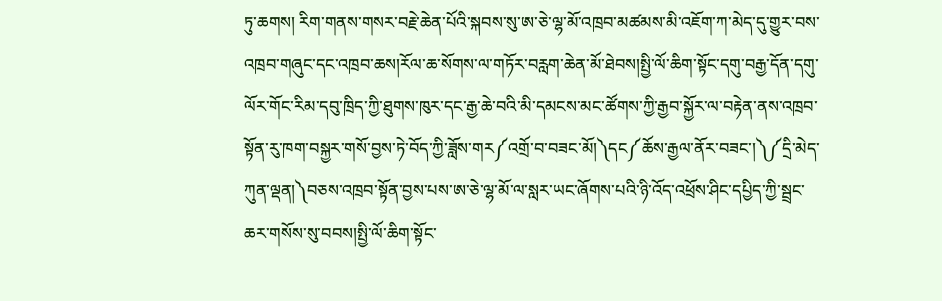ཏུ་ཆགས། རིག་གནས་གསར་བརྗེ་ཆེན་པོའི་སྐབས་སུ་ཨ་ཅེ་ལྷ་མོ་འཁྲབ་མཚམས་མི་འཇོག་ཀ་མེད་དུ་གྱུར་བས་འཁྲབ་གཞུང་དང་འཁྲབ་ཆས།རོལ་ཆ་སོགས་ལ་གཏོར་བརླག་ཆེན་མོ་ཐེབས།སྤྱི་ལོ་ཆིག་སྟོང་དགུ་བརྒྱ་དོན་དགུ་ལོར་གོང་རིམ་དབུ་ཁྲིད་ཀྱི་ཐུགས་ཁུར་དང་རྒྱ་ཆེ་བའི་མི་དམངས་མང་ཚོགས་ཀྱི་རྒྱབ་སྐྱོར་ལ་བརྟེན་ནས་འཁྲབ་སྟོན་རུ་ཁག་བསྐྱར་གསོ་བྱས་ཏེ་བོད་ཀྱི་ཟློས་གར༼འགྲོ་བ་བཟང་མོ།༽དང༼ཆོས་རྒྱལ་ནོར་བཟང་།༽༼དྲི་མེད་ཀུན་ལྡན།༽བཅས་འཁྲབ་སྟོན་བྱས་པས་ཨ་ཅེ་ལྷ་མོ་ལ་སླར་ཡང་ཞོགས་པའི་ཉི་འོད་འཕྲོས་ཤིང་དཔྱིད་ཀྱི་སྦྲང་ཆར་གསོས་སུ་བབས།སྤྱི་ལོ་ཆིག་སྟོང་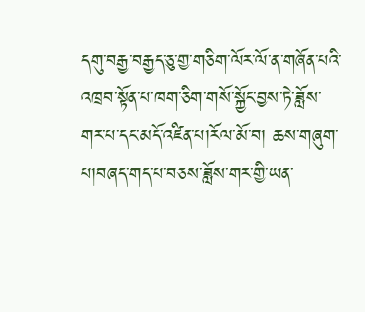དགུ་བརྒྱ་བརྒྱད་ཅུ་གྱ་གཅིག་ལོར་ལོ་ན་གཞོན་པའི་འཁྲབ་སྟོན་པ་ཁག་ཅིག་གསོ་སྐྱོང་བྱས་ཏེ་ཟློས་གར་པ་དང་མདོ་འཛིན་པ།རོལ་མོ་བ། ཆས་གཞུག་པ།བཞད་གད་པ་བཅས་ཟློས་གར་གྱི་ཡན་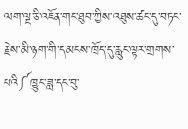ལག་ལྔ་ཅི་འཇོན་གང་ཐུབ་ཀྱིས་འཐུས་ཚང་དུ་བཏང་རྗེས་མི་ཉག་གི་དམངས་ཁྲོད་དུ་རླུང་ལྟར་གྲགས་པའི༼ཁྱུང་ཟླ་དང་བུ་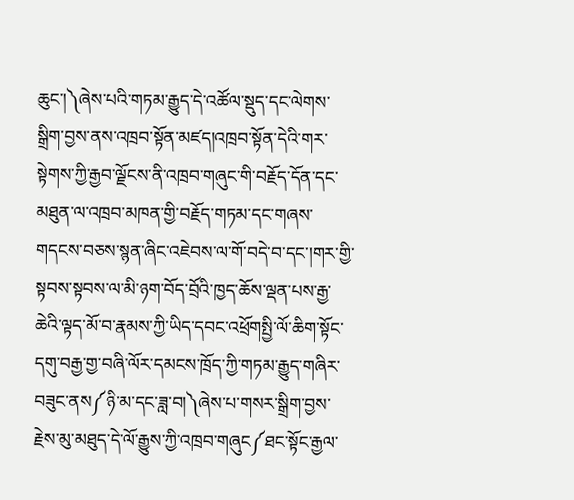ཆུང་།༽ཞེས་པའི་གཏམ་རྒྱུད་དེ་འཚོལ་སྡུད་དང་ལེགས་སྒྲིག་བྱས་ནས་འཁྲབ་སྟོན་མཛད།འཁྲབ་སྟོན་དེའི་གར་སྟེགས་ཀྱི་རྒྱབ་ལྗོངས་ནི་འཁྲབ་གཞུང་གི་བརྗོད་དོན་དང་མཐུན་ལ་འཁྲབ་མཁན་གྱི་བརྗོད་གཏམ་དང་གཞས་གདངས་བཅས་སྙན་ཞིང་འཇེབས་ལ་གོ་བདེ་བ་དང་།གར་གྱི་སྟབས་སྟབས་ལ་མི་ཉག་བོད་བྲོའི་ཁྱད་ཆོས་ལྡན་པས་རྒྱ་ཆེའི་ལྟད་མོ་བ་རྣམས་ཀྱི་ཡིད་དབང་འཕྲོགསྤྱི་ལོ་ཆིག་སྟོང་དགུ་བརྒྱ་གྱ་བཞི་ལོར་དམངས་ཁྲོད་ཀྱི་གཏམ་རྒྱུད་གཞིར་བཟུང་ནས༼ཉི་མ་དང་ཟླ་བ།༽ཞེས་པ་གསར་སྒྲིག་བྱས་རྗེས་མུ་མཐུད་དེ་ལོ་རྒྱུས་ཀྱི་འཁྲབ་གཞུང༼ཐང་སྟོང་རྒྱལ་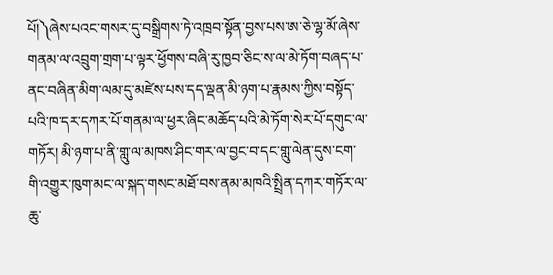པོ།༽ཞེས་པའང་གསར་དུ་བསྒྲིགས་ཏེ་འཁྲབ་སྟོན་བྱས་པས་ཨ་ཅེ་ལྷ་མོ་ཞེས་གནམ་ལ་འབྲུག་གྲག་པ་ལྟར་ཕྱོགས་བཞི་རུ་ཁྱབ་ཅིང་ས་ལ་མེ་ཏོག་བཞད་པ་ནང་བཞིན་མིག་ལམ་དུ་མཛེས་པས་དད་ལྡན་མི་ཉག་པ་རྣམས་ཀྱིས་བསྟོད་པའི་ཁ་དར་དཀར་པོ་གནམ་ལ་ཕྱར་ཞིང་མཆོད་པའི་མེ་ཏོག་སེར་པོ་དགུང་ལ་གཏོར། མི་ཉག་པ་ནི་གླུ་ལ་མཁས་ཤིང་གར་ལ་བྱང་བ་དང་གླུ་ལེན་དུས་ངག་གི་འགྱུར་ཁུག་མང་ལ་སྐད་གསང་མཐོ་བས་ནམ་མཁའི་སྤྲིན་དཀར་གཏོར་ལ་ཆུ་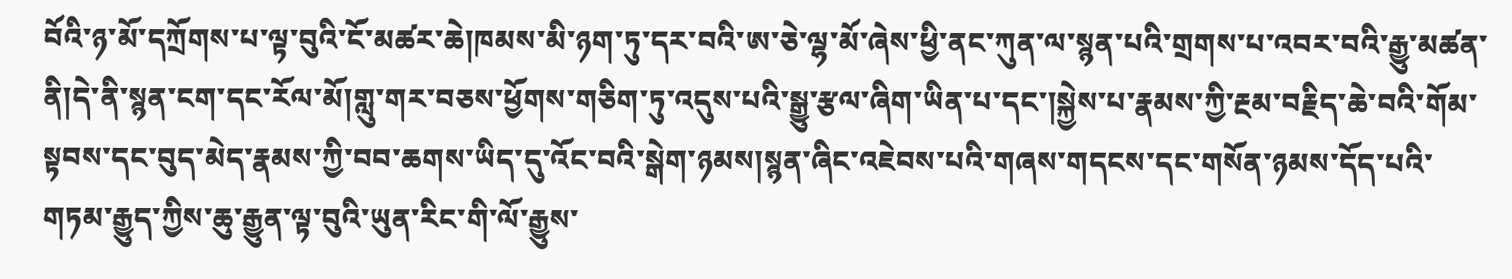བོའི་ཉ་མོ་དཀྲོགས་པ་ལྟ་བུའི་ངོ་མཚར་ཆེ།ཁམས་མི་ཉག་ཏུ་དར་བའི་ཨ་ཅེ་ལྷ་མོ་ཞེས་ཕྱི་ནང་ཀུན་ལ་སྙན་པའི་གྲགས་པ་འབར་བའི་རྒྱུ་མཚན་ནི།དེ་ནི་སྙན་ངག་དང་རོལ་མོ།གླུ་གར་བཅས་ཕྱོགས་གཅིག་ཏུ་འདུས་པའི་སྒྱུ་རྩལ་ཞིག་ཡིན་པ་དང་།སྐྱེས་པ་རྣམས་ཀྱི་རྔམ་བརྗིད་ཆེ་བའི་གོམ་སྟབས་དང་བུད་མེད་རྣམས་ཀྱི་བབ་ཆགས་ཡིད་དུ་འོང་བའི་སྒེག་ཉམས།སྙན་ཞིང་འཇེབས་པའི་གཞས་གདངས་དང་གསོན་ཉམས་དོད་པའི་གཏམ་རྒྱུད་ཀྱིས་ཆུ་རྒྱུན་ལྟ་བུའི་ཡུན་རིང་གི་ལོ་རྒྱུས་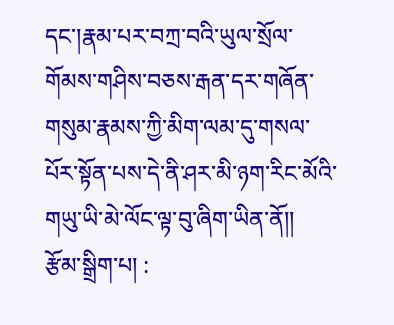དང་།རྣམ་པར་བཀྲ་བའི་ཡུལ་སྲོལ་གོམས་གཤིས་བཅས་རྒན་དར་གཞོན་གསུམ་རྣམས་ཀྱི་མིག་ལམ་དུ་གསལ་པོར་སྟོན་པས་དེ་ནི་ཤར་མི་ཉག་རིང་མོའི་གཡུ་ཡི་མེ་ལོང་ལྟ་བུ་ཞིག་ཡིན་ནོ།།
རྩོམ་སྒྲིག་པ། :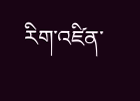རིག་འཛིན་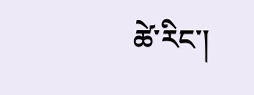ཚེ་རིང་།